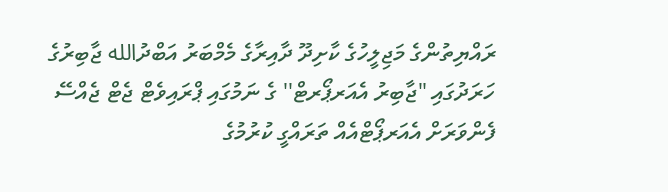ރައްޔިތުންގެ މަޖިލީހުގެ ކާށިދޫ ދާއިރާގެ މެމްބަރު އަބްދުالله ޖާބިރުގެ ހަރަދުގައި "ޖާބިރު އެއަރޕޯރޓް'' ގެ ނަމުގައި ޕްރައިވެޓް ޖެޓް ޖެއްސޭ ފެންވަރަށް އެއަރޕޯޓްއެއް ތަރައްގީ ކުރުމުގެ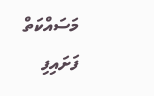މަސައްކަތް ފަށައިފި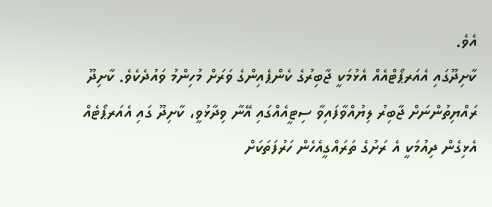އެވެ.
ކާށިދޫގައި އެއަރޕޯޓްއެއް އެޅުމަކީ ޖާބިރުގެ ކެންޕެއިންގެ ވަރަށް މުހިންމު ވައުދެކެވެ. ކާށިދޫ ރައްޔިތުންނަށް ޖާބިރު ލިޔުއްވާފައިވާ ސިޓީއެއްގައި އޭނާ ވިދާޅުވީ، ކާށިދޫ ގައި އެއަރޕޯޓެއް އެޅިގެން ދިއުމަކީ އެ ރަށުގެ ތަރައްގީއެހެން ހަރުފަތަކަށް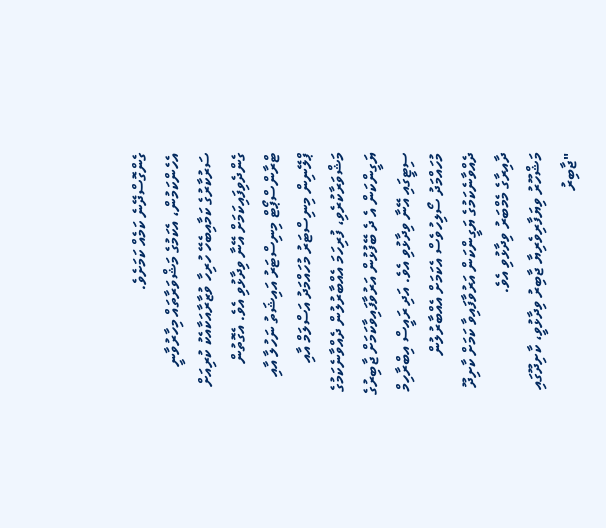ގެންގޮސްދޭނެ ކަމެއް ކަމަށެވެ.
އެހެންކަމުން، އެކަމުގެ މަޝްވަރާތައް މިހާރުވާނީ ސަރުކާރުގެ ކަމާއިބެހޭ ހުރިހާ ވުޒާރާއަކާއެކު ކުރިއަށް ގެންދެވިފައިކަމަށް އޭނާ ވިދާޅުވި އެވެ. އެގޮތުން ޓްރާންސްޕޯޓް މިނިސްޓަރު އައިޝަތު ނަހުލާ އާއި ޕްލޭނިން މިނިސްޓަރު މުހައްމަދު އަސްލަމް އާއި މަޝްވަރާކުރެވި، ފުރިހަމަ އެއްބާރުލުން ދެއްވާނެކަމުގެ ޔަގީންކަން އެ ދެ ބޭފުޅުން އަރުވާފައިވާކަމަށް ޖާބިރުގެ ސިޓީގައި އޭނާ ވިދާޅުވި އެވެ. އަދި ރައީސް އިބްރާހިމް މުހައްމަދު ސޯލިހުވެސް އެކަމަށް އެއްބާރުލުން ދެއްވާނެކަމުގެ ޔަގީންކަން އަރުވާފައިވާ ކަމަށް ކާށިދޫ ދާއިރާގެ މެމްބަރު ވިދާޅުވި އެވެ.
މަޝްހޫރު ވިޔަފާރިވެރިޔާ ޖާބިރު ވިދާޅުވީ، ކާށިދޫގައި "ޖާބިރު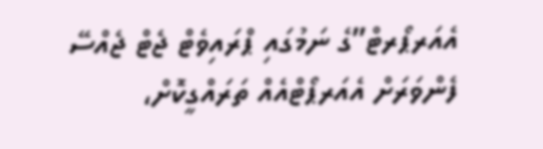އެއަރޕޯރޓް”ގެ ނަމުގައި ޕްރައިވެޓް ޖެޓް ޖެއްސޭ ފެންވަރަށް އެއަރޕޯޓްއެއް ތަރައްގީކޮށް،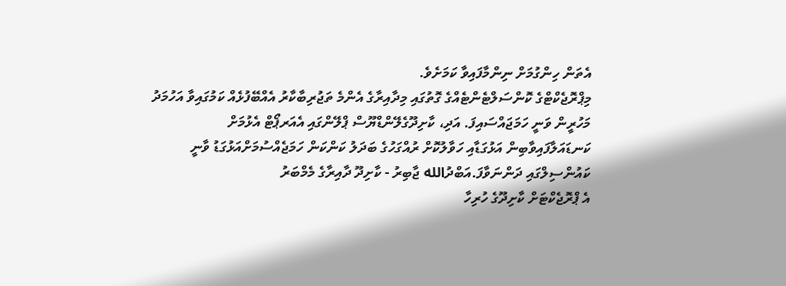އެތަން ހިންގުމަށް ނިންމާފައިވާ ކަމަށެވެ.
މިޕްރޮޖެކްޓްގެ ކޮންސަލްޓެންޓެއްގެ ގޮތުގައި މިދާއިރާގެ އެންމެ ތަޖުރިބާކާރު އެއްބޭފުޅެއް ކަމުގައިވާ އަހުމަދު މަހުރީން ވަނީ ހަމަޖައްސައިފަ. އަދި، ކާށިދޫގެލޭންޑްޔޫސް ޕްލޭންގައި އެއަރޕޯޓް އެޅުމަށް ކަނޑައަލާފައިވާބިން އަޅުގަޑާއި ހަވާލުކޮށް ރުއްގަހުގެ ބަދަލު ކަންކަން ހަމަޖެއްސުމަށްއަޅުގަޑު ވާނީ ކައުންސިލްގައި ދަންނަވާފަ.އަބްދުالله ޖާބިރު - ކާށިދޫ ދާއިރާގެ މެމްބަރު
އެ ޕްރޮޖެކްޓަށް ކާށިދޫގެ ހުރިހާ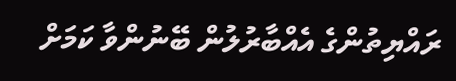ރައްޔިތުންގެ އެއްބާރުލުން ބޭނުންވާ ކަމަށް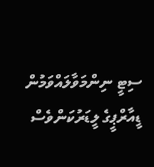ސިޓީ ނިންމަވާލައްވަމުން ޑީއާރްޕީގެ ލީޑަރުކަންވެސް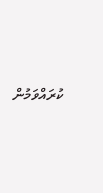ކުރައްވަމުން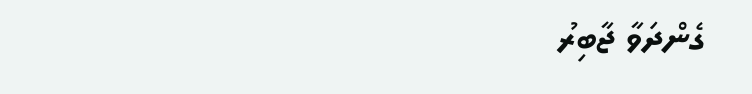ގެންދަވާ ޖާބިރު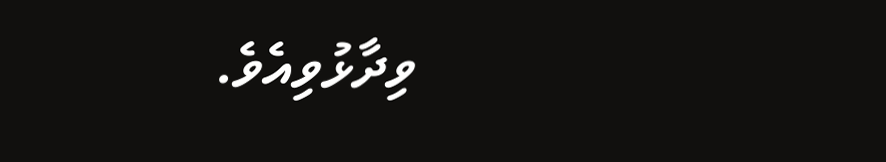ވިދާޅުވިއެވެ.